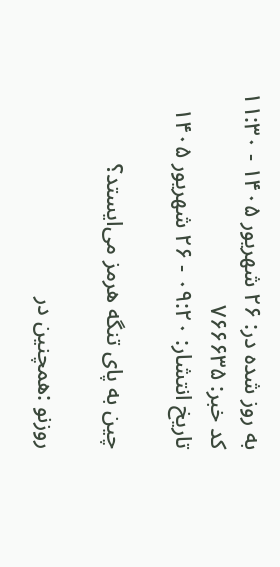به روز شده در: ۲۶ شهريور ۱۴۰۵ - ۱۱:۳۰
کد خبر: ۷۶۶۶۳۵
تاریخ انتشار: ۰۹:۲۰ - ۲۶ شهريور ۱۴۰۵

چین به پای تنگه هرمز می‌ایستد؟

روزنو :همچنین در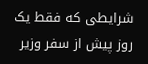شرایطی که فقط یک روز پیش از سفر وزیر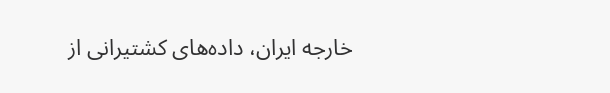خارجه ایران، داده‌های کشتیرانی از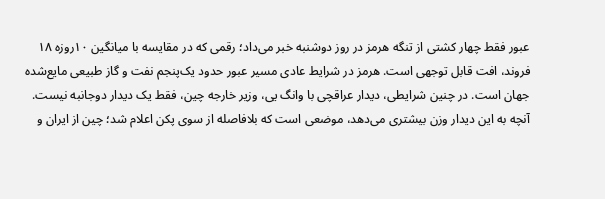عبور فقط چهار کشتی از تنگه هرمز در روز دوشنبه خبر می‌داد؛ رقمی که در مقایسه با میانگین ۱۰روزه ۱۸ فروند، افت قابل توجهی است. هرمز در شرایط عادی مسیر عبور حدود یک‌پنجم نفت و گاز طبیعی مایع‌شده جهان است. در چنین شرایطی، دیدار عراقچی با وانگ یی، وزیر خارجه چین، فقط یک دیدار دوجانبه نیست. آنچه به این دیدار وزن بیشتری می‌دهد، موضعی است که بلافاصله از سوی پکن اعلام شد؛ چین از ایران و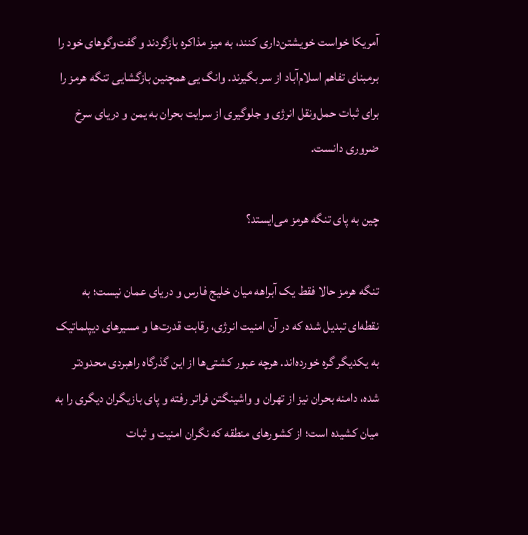آمریکا خواست خویشتن‌داری کنند، به میز مذاکره بازگردند و گفت‌و‌گو‌های خود را برمبنای تفاهم اسلام‌آباد از سر بگیرند. وانگ یی همچنین بازگشایی تنگه هرمز را برای ثبات حمل‌ونقل انرژی و جلوگیری از سرایت بحران به یمن و دریای سرخ ضروری دانست.

چین به پای تنگه هرمز می‌ایستد؟

تنگه هرمز حالا فقط یک آبراهه میان خلیج فارس و دریای عمان نیست؛ به نقطه‌ای تبدیل شده که در آن امنیت انرژی، رقابت قدرت‌ها و مسیر‌های دیپلماتیک به یکدیگر گره خورده‌اند. هرچه عبور کشتی‌ها از این گذرگاه راهبردی محدودتر شده، دامنه بحران نیز از تهران و واشینگتن فراتر رفته و پای بازیگران دیگری را به میان کشیده است؛ از کشور‌های منطقه که نگران امنیت و ثبات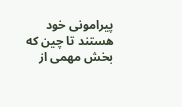پیرامونی خود هستند تا چین که بخش مهمی از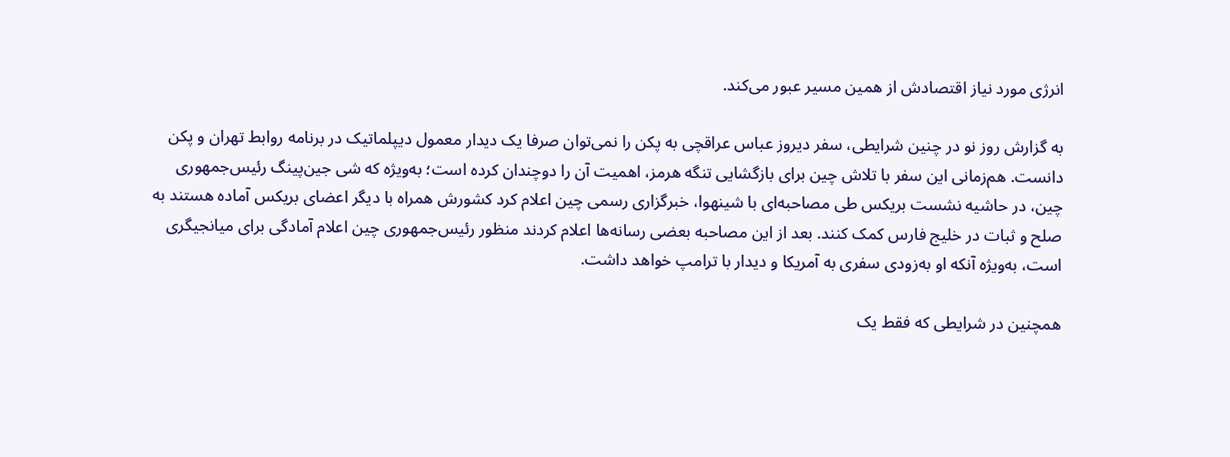انرژی مورد نیاز اقتصادش از همین مسیر عبور می‌کند.

به گزارش روز نو در چنین شرایطی، سفر دیروز عباس عراقچی به پکن را نمی‌توان صرفا یک دیدار معمول دیپلماتیک در برنامه روابط تهران و پکن دانست. هم‌زمانی این سفر با تلاش چین برای بازگشایی تنگه هرمز، اهمیت آن را دوچندان کرده است؛ به‌ویژه که شی جین‌پینگ رئیس‌جمهوری چین، در حاشیه نشست بریکس طی مصاحبه‌ای با شینهوا، خبرگزاری رسمی چین اعلام کرد کشورش همراه با دیگر اعضای بریکس آماده هستند به صلح و ثبات در خلیج فارس کمک کنند. بعد از این مصاحبه بعضی رسانه‌ها اعلام کردند منظور رئیس‌جمهوری چین اعلام آمادگی برای میانجیگری است، به‌ویژه آنکه او به‌زودی سفری به آمریکا و دیدار با ترامپ خواهد داشت.

همچنین در شرایطی که فقط یک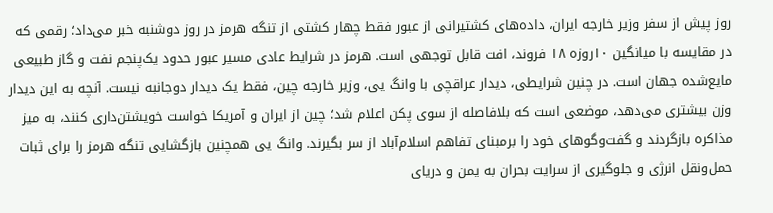روز پیش از سفر وزیر خارجه ایران، داده‌های کشتیرانی از عبور فقط چهار کشتی از تنگه هرمز در روز دوشنبه خبر می‌داد؛ رقمی که در مقایسه با میانگین ۱۰روزه ۱۸ فروند، افت قابل توجهی است. هرمز در شرایط عادی مسیر عبور حدود یک‌پنجم نفت و گاز طبیعی مایع‌شده جهان است. در چنین شرایطی، دیدار عراقچی با وانگ یی، وزیر خارجه چین، فقط یک دیدار دوجانبه نیست. آنچه به این دیدار وزن بیشتری می‌دهد، موضعی است که بلافاصله از سوی پکن اعلام شد؛ چین از ایران و آمریکا خواست خویشتن‌داری کنند، به میز مذاکره بازگردند و گفت‌و‌گو‌های خود را برمبنای تفاهم اسلام‌آباد از سر بگیرند. وانگ یی همچنین بازگشایی تنگه هرمز را برای ثبات حمل‌ونقل انرژی و جلوگیری از سرایت بحران به یمن و دریای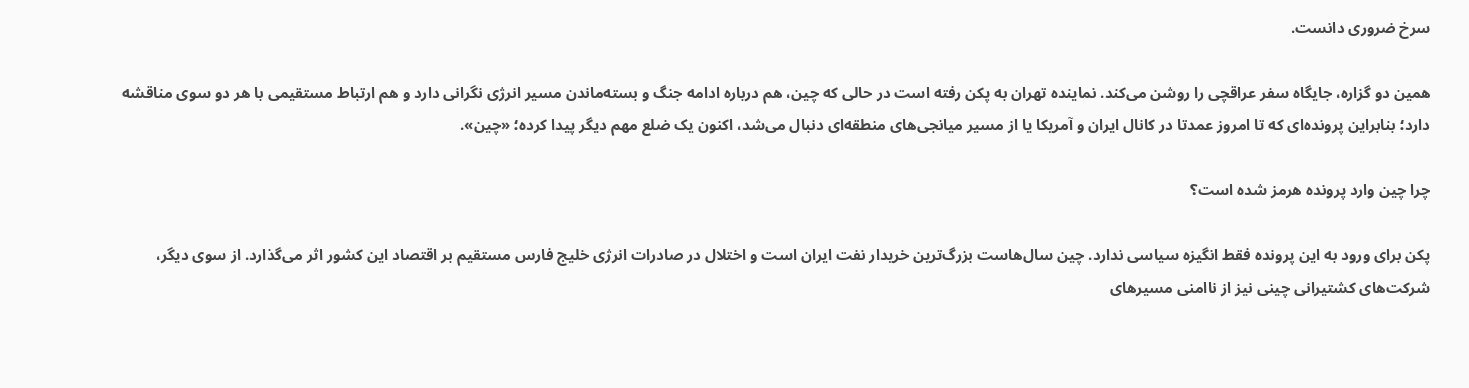سرخ ضروری دانست.

همین دو گزاره، جایگاه سفر عراقچی را روشن می‌کند. نماینده تهران به پکن رفته است در حالی که چین، هم درباره ادامه جنگ و بسته‌ماندن مسیر انرژی نگرانی دارد و هم ارتباط مستقیمی با هر دو سوی مناقشه دارد؛ بنابراین پرونده‌ای که تا امروز عمدتا در کانال ایران و آمریکا یا از مسیر میانجی‌های منطقه‌ای دنبال می‌شد، اکنون یک ضلع مهم دیگر پیدا کرده؛ «چین».

چرا چین وارد پرونده هرمز شده است؟

پکن برای ورود به این پرونده فقط انگیزه سیاسی ندارد. چین سال‌هاست بزرگ‌ترین خریدار نفت ایران است و اختلال در صادرات انرژی خلیج فارس مستقیم بر اقتصاد این کشور اثر می‌گذارد. از سوی دیگر، شرکت‌های کشتیرانی چینی نیز از ناامنی مسیر‌های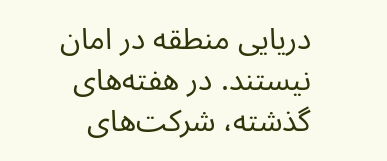دریایی منطقه در امان نیستند. در هفته‌های گذشته، شرکت‌های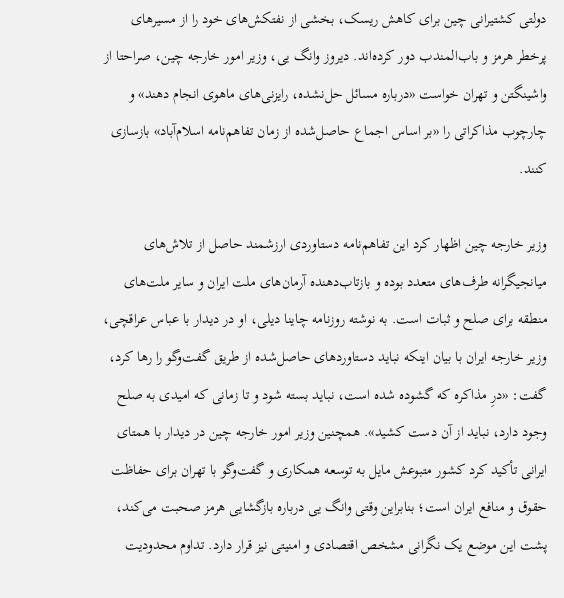دولتی کشتیرانی چین برای کاهش ریسک، بخشی از نفتکش‌های خود را از مسیر‌های پرخطر هرمز و باب‌المندب دور کرده‌اند. دیروز وانگ یی، وزیر امور خارجه چین، صراحتا از واشینگتن و تهران خواست «درباره مسائل حل‌نشده، رایزنی‌های ماهوی انجام دهند» و چارچوب مذاکراتی را «بر اساس اجماع حاصل‌شده از زمان تفاهم‌نامه اسلام‌آباد» بازسازی کنند.

وزیر خارجه چین اظهار کرد این تفاهم‌نامه دستاوردی ارزشمند حاصل از تلاش‌های میانجیگرانه طرف‌های متعدد بوده و بازتاب‌دهنده آرمان‌های ملت ایران و سایر ملت‌های منطقه برای صلح و ثبات است. به نوشته روزنامه چاینا دیلی، او در دیدار با عباس عراقچی، وزیر خارجه ایران با بیان اینکه نباید دستاورد‌های حاصل‌شده از طریق گفت‌و‌گو را رها کرد، گفت: «درِ مذاکره که گشوده شده است، نباید بسته شود و تا زمانی که امیدی به صلح وجود دارد، نباید از آن دست کشید». همچنین وزیر امور خارجه چین در دیدار با همتای ایرانی تأکید کرد کشور متبوعش مایل به توسعه همکاری و گفت‌و‌گو با تهران برای حفاظت حقوق و منافع ایران است؛ بنابراین وقتی وانگ یی درباره بازگشایی هرمز صحبت می‌کند، پشت این موضع یک نگرانی مشخص اقتصادی و امنیتی نیز قرار دارد. تداوم محدودیت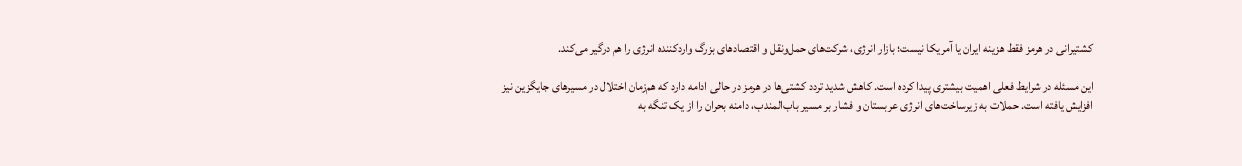کشتیرانی در هرمز فقط هزینه ایران یا آمریکا نیست؛ بازار انرژی، شرکت‌های حمل‌ونقل و اقتصاد‌های بزرگ واردکننده انرژی را هم درگیر می‌کند.

این مسئله در شرایط فعلی اهمیت بیشتری پیدا کرده است. کاهش شدید تردد کشتی‌ها در هرمز در حالی ادامه دارد که هم‌زمان اختلال در مسیر‌های جایگزین نیز افزایش یافته است. حملات به زیرساخت‌های انرژی عربستان و فشار بر مسیر باب‌المندب، دامنه بحران را از یک تنگه به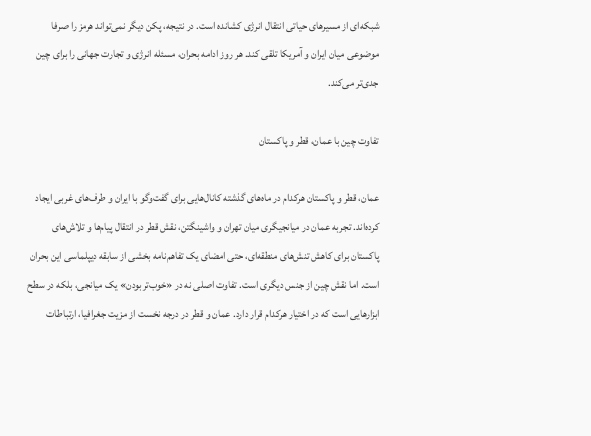شبکه‌ای از مسیر‌های حیاتی انتقال انرژی کشانده است. در نتیجه، پکن دیگر نمی‌تواند هرمز را صرفا موضوعی میان ایران و آمریکا تلقی کند. هر روز ادامه بحران، مسئله انرژی و تجارت جهانی را برای چین جدی‌تر می‌کند.

تفاوت چین با عمان، قطر و پاکستان

عمان، قطر و پاکستان هرکدام در ماه‌های گذشته کانال‌هایی برای گفت‌و‌گو با ایران و طرف‌های غربی ایجاد کرده‌اند. تجربه عمان در میانجیگری میان تهران و واشینگتن، نقش قطر در انتقال پیام‌ها و تلاش‌های پاکستان برای کاهش تنش‌های منطقه‌ای، حتی امضای یک تفاهم‌نامه بخشی از سابقه دیپلماسی این بحران است. اما نقش چین از جنس دیگری است. تفاوت اصلی نه در «خوب‌تربودن» یک میانجی، بلکه در سطح ابزار‌هایی است که در اختیار هرکدام قرار دارد. عمان و قطر در درجه نخست از مزیت جغرافیا، ارتباطات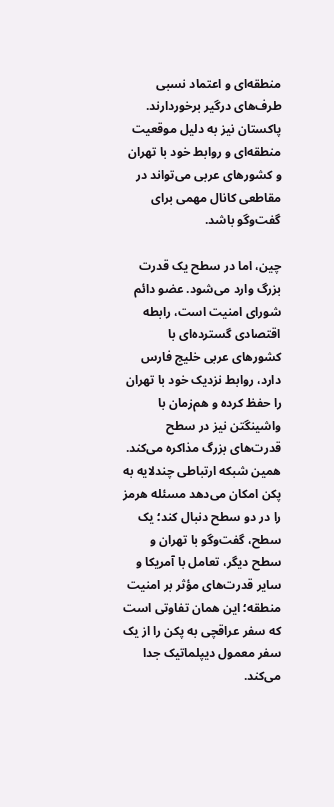منطقه‌ای و اعتماد نسبی طرف‌های درگیر برخوردارند. پاکستان نیز به دلیل موقعیت منطقه‌ای و روابط خود با تهران و کشور‌های عربی می‌تواند در مقاطعی کانال مهمی برای گفت‌و‌گو باشد.

چین، اما در سطح یک قدرت بزرگ وارد می‌شود. عضو دائم شورای امنیت است، رابطه اقتصادی گسترده‌ای با کشور‌های عربی خلیج فارس دارد، روابط نزدیک خود با تهران را حفظ کرده و هم‌زمان با واشینگتن نیز در سطح قدرت‌های بزرگ مذاکره می‌کند. همین شبکه ارتباطی چندلایه به پکن امکان می‌دهد مسئله هرمز را در دو سطح دنبال کند؛ یک سطح، گفت‌و‌گو با تهران و سطح دیگر، تعامل با آمریکا و سایر قدرت‌های مؤثر بر امنیت منطقه؛ این همان تفاوتی است که سفر عراقچی به پکن را از یک سفر معمول دیپلماتیک جدا می‌کند.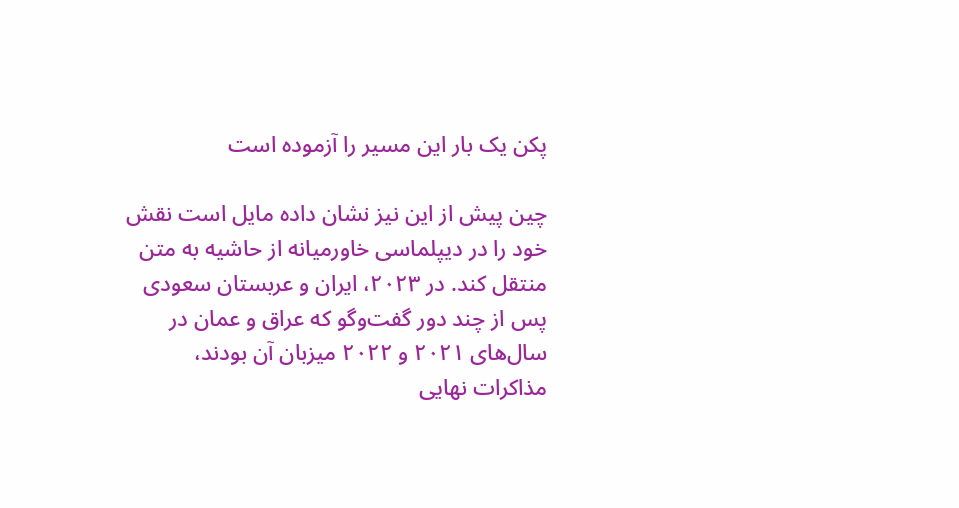پکن یک بار این مسیر را آزموده است

چین پیش از این نیز نشان داده مایل است نقش خود را در دیپلماسی خاورمیانه از حاشیه به متن منتقل کند. در ۲۰۲۳، ایران و عربستان سعودی پس از چند دور گفت‌و‌گو که عراق و عمان در سال‌های ۲۰۲۱ و ۲۰۲۲ میزبان آن بودند، مذاکرات نهایی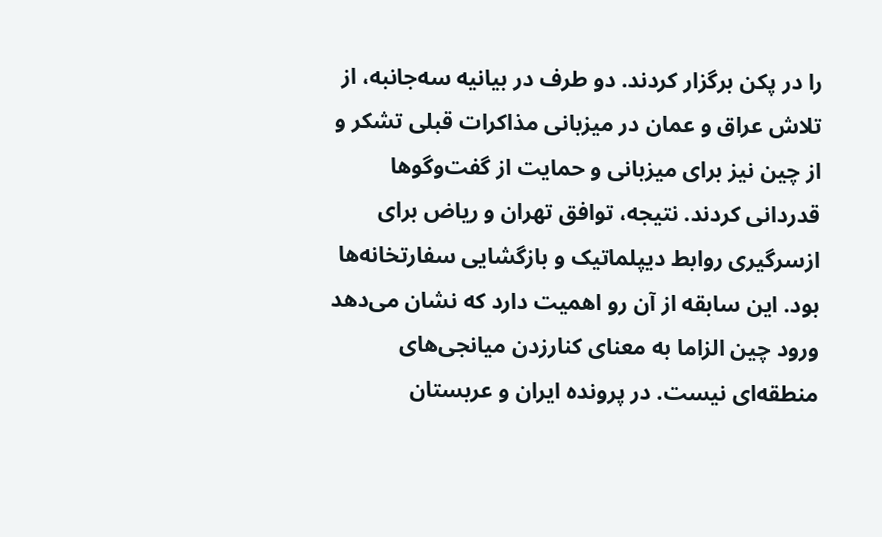را در پکن برگزار کردند. دو طرف در بیانیه سه‌جانبه، از تلاش عراق و عمان در میزبانی مذاکرات قبلی تشکر و از چین نیز برای میزبانی و حمایت از گفت‌و‌گو‌ها قدردانی کردند. نتیجه، توافق تهران و ریاض برای ازسرگیری روابط دیپلماتیک و بازگشایی سفارتخانه‌ها بود. این سابقه از آن رو اهمیت دارد که نشان می‌دهد ورود چین الزاما به معنای کنارزدن میانجی‌های منطقه‌ای نیست. در پرونده ایران و عربستان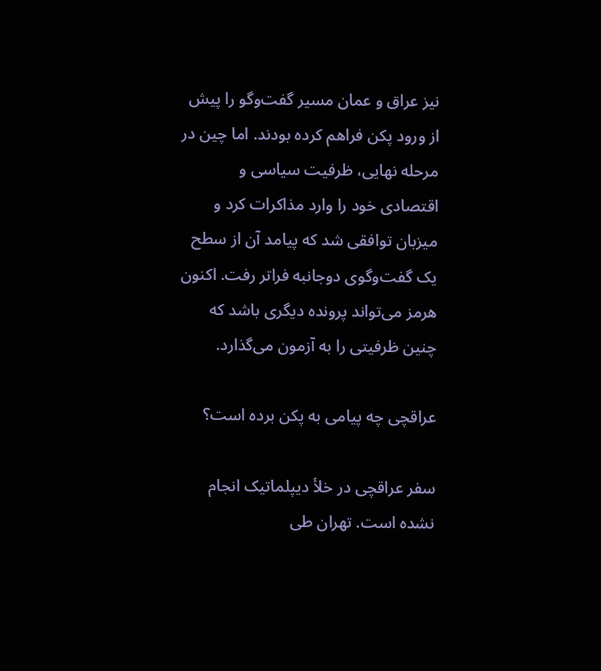نیز عراق و عمان مسیر گفت‌و‌گو را پیش از ورود پکن فراهم کرده بودند. اما چین در مرحله نهایی، ظرفیت سیاسی و اقتصادی خود را وارد مذاکرات کرد و میزبان توافقی شد که پیامد آن از سطح یک گفت‌وگوی دوجانبه فراتر رفت. اکنون هرمز می‌تواند پرونده دیگری باشد که چنین ظرفیتی را به آزمون می‌گذارد.

عراقچی چه پیامی به پکن برده است؟

سفر عراقچی در خلأ دیپلماتیک انجام نشده است. تهران طی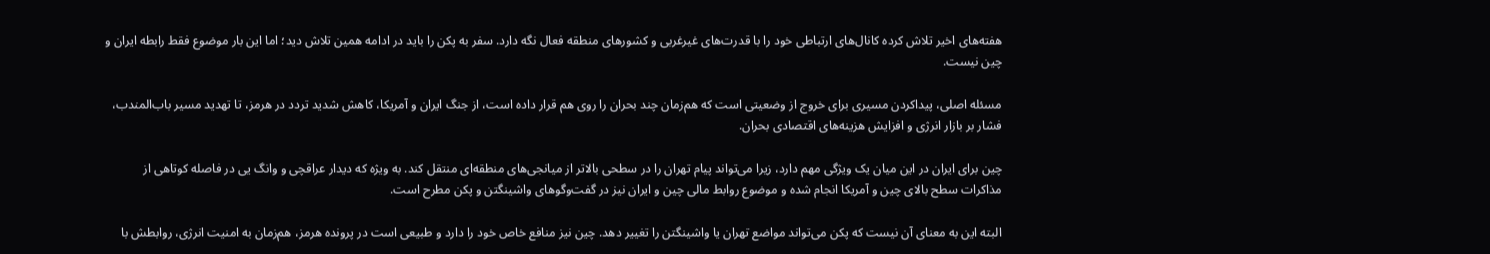هفته‌های اخیر تلاش کرده کانال‌های ارتباطی خود را با قدرت‌های غیرغربی و کشور‌های منطقه فعال نگه دارد. سفر به پکن را باید در ادامه همین تلاش دید؛ اما این بار موضوع فقط رابطه ایران و چین نیست.

مسئله اصلی، پیداکردن مسیری برای خروج از وضعیتی است که هم‌زمان چند بحران را روی هم قرار داده است، از جنگ ایران و آمریکا، کاهش شدید تردد در هرمز، تا تهدید مسیر باب‌المندب، فشار بر بازار انرژی و افزایش هزینه‌های اقتصادی بحران.

چین برای ایران در این میان یک ویژگی مهم دارد، زیرا می‌تواند پیام تهران را در سطحی بالاتر از میانجی‌های منطقه‌ای منتقل کند. به ویژه که دیدار عراقچی و وانگ یی در فاصله کوتاهی از مذاکرات سطح بالای چین و آمریکا انجام شده و موضوع روابط مالی چین و ایران نیز در گفت‌و‌گو‌های واشینگتن و پکن مطرح است.

البته این به معنای آن نیست که پکن می‌تواند مواضع تهران یا واشینگتن را تغییر دهد. چین نیز منافع خاص خود را دارد و طبیعی است در پرونده هرمز، هم‌زمان به امنیت انرژی، روابطش با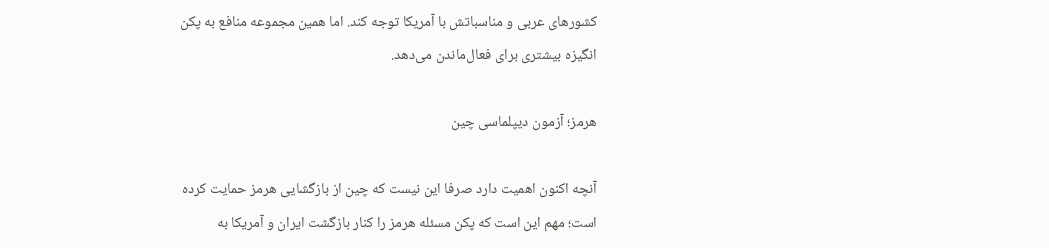کشور‌های عربی و مناسباتش با آمریکا توجه کند. اما همین مجموعه منافع به پکن انگیزه بیشتری برای فعال‌ماندن می‌دهد.

هرمز؛ آزمون دیپلماسی چین

آنچه اکنون اهمیت دارد صرفا این نیست که چین از بازگشایی هرمز حمایت کرده است؛ مهم این است که پکن مسئله هرمز را کنار بازگشت ایران و آمریکا به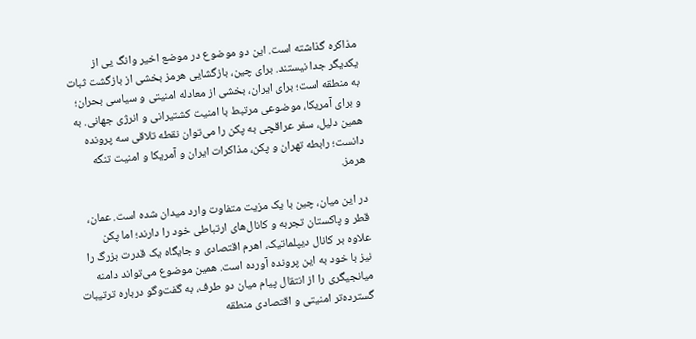مذاکره گذاشته است. این دو موضوع در موضع اخیر وانگ یی از یکدیگر جدا نیستند. برای چین، بازگشایی هرمز بخشی از بازگشت ثبات به منطقه است؛ برای ایران، بخشی از معادله امنیتی و سیاسی بحران؛ و برای آمریکا، موضوعی مرتبط با امنیت کشتیرانی و انرژی جهانی. به همین دلیل، سفر عراقچی به پکن را می‌توان نقطه تلاقی سه پرونده دانست؛ رابطه تهران و پکن، مذاکرات ایران و آمریکا و امنیت تنگه هرمز.

در این میان، چین با یک مزیت متفاوت وارد میدان شده است. عمان، قطر و پاکستان تجربه و کانال‌های ارتباطی خود را دارند؛ اما پکن علاوه بر کانال دیپلماتیک، اهرم اقتصادی و جایگاه یک قدرت بزرگ را نیز با خود به این پرونده آورده است. همین موضوع می‌تواند دامنه میانجیگری را از انتقال پیام میان دو طرف، به گفت‌و‌گو درباره ترتیبات گسترده‌تر امنیتی و اقتصادی منطقه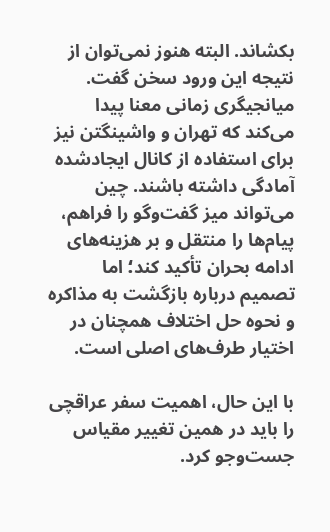بکشاند. البته هنوز نمی‌توان از نتیجه این ورود سخن گفت. میانجیگری زمانی معنا پیدا می‌کند که تهران و واشینگتن نیز برای استفاده از کانال ایجادشده آمادگی داشته باشند. چین می‌تواند میز گفت‌و‌گو را فراهم، پیام‌ها را منتقل و بر هزینه‌های ادامه بحران تأکید کند؛ اما تصمیم درباره بازگشت به مذاکره و نحوه حل اختلاف همچنان در اختیار طرف‌های اصلی است.

با این حال، اهمیت سفر عراقچی را باید در همین تغییر مقیاس جست‌و‌جو کرد.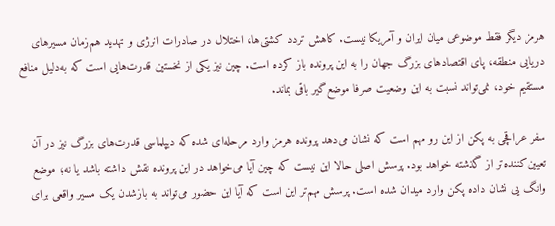هرمز دیگر فقط موضوعی میان ایران و آمریکا نیست. کاهش تردد کشتی‌ها، اختلال در صادرات انرژی و تهدید هم‌زمان مسیر‌های دریایی منطقه، پای اقتصاد‌های بزرگ جهان را به این پرونده باز کرده است. چین نیز یکی از نخستین قدرت‌هایی است که به‌دلیل منافع مستقیم خود، نمی‌تواند نسبت به این وضعیت صرفا موضع‌گیر باقی بماند.

سفر عراقچی به پکن از این رو مهم است که نشان می‌دهد پرونده هرمز وارد مرحله‌ای شده که دیپلماسی قدرت‌های بزرگ نیز در آن تعیین‌کننده‌تر از گذشته خواهد بود. پرسش اصلی حالا این نیست که چین آیا می‌خواهد در این پرونده نقش داشته باشد یا نه؛ موضع وانگ یی نشان داده پکن وارد میدان شده است. پرسش مهم‌تر این است که آیا این حضور می‌تواند به بازشدن یک مسیر واقعی برای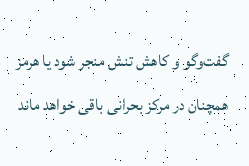گفت‌و‌گو و کاهش تنش منجر شود یا هرمز همچنان در مرکز بحرانی باقی خواهد ماند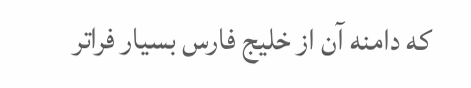که دامنه آن از خلیج فارس بسیار فراتر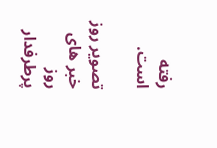رفته است.

تصویر روز
خبر های روز
پرطرفدار